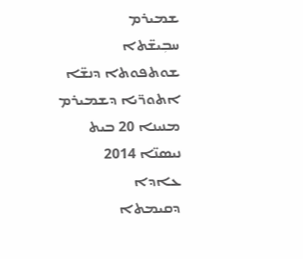ܫܡܝܪܡ
ܚܒܼܝܫ̈ܬܐ
ܫܘܬܦܘܬܐ ܕܢܫ̈ܐ ܐܬܘܖ̈ܝܐ ܕܫܡܝܪܡ
ܡܢܝܢܐ 20 ܒܝܬ
ܢܝܣܢ̈ܐ 2014
ܥܐܕܐ
ܕܩܝܡܬܐ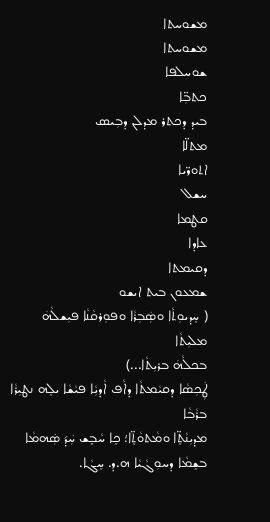ܡܫܘܚܬܐ
ܡܫܘܚܬܐ
ܫܘܚܠܦܐ
ܟܬܒܼ̈ܐ
ܒܝܕ ܕܟܬܪ ܡܕܠܢ ܕܒܼܝܣ
ܡܬܠ̈ܐ
ܐܬܘܖ̈ܝܐ
ܚܫܠ
ܩܛܡܐ
ܥܐܕܐ
ܕܩܝܡܬܐ
ܫܡܥܘܢ ܒܝܬ ܐܝܫܘ
( ܚܸܕܝܘܼܬܵܐ ܘܣܲܒܼܪܵܐ ܘܦܘܼܪܩܵܢܵܐ ܦܝܼܫܠܵܗܿ ܡܠܝܼܬܵܐ
ܒܟܠܵܗܿ ܒܪܝܼܬܵܐ...)
ܛܲܟܼܣܵܐ ܕܩܝܵܡܬܵܐ ܕܐܵܦ ܐܵܕܝܼܵܐ ܦܝܵܫܵܐ ܝܠܸܗ ܢܛܝܼܪܵܐ ܒܪܵܒܵܐ
ܡܕܝܼܢܵܬܸ̈ܐ ܘܡܵܬܘܵܬܸ̈ܐ؛ ܟܸܐ ܚܵܒܼܸܫ ܚܲܕ݇ ܣܲܗܡܵܐ ܒܫܸܡܵܐ ܕܚܘܼܓܵܝܵܐ ܗ.ܕ. ܚܸܓܵܐ.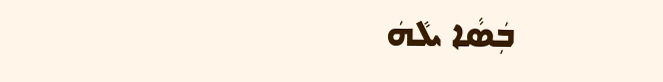ܒܲܣܵܐ ܝܠܵܗܿ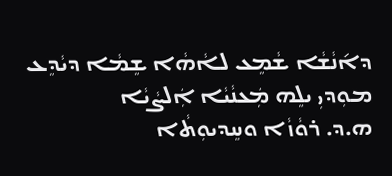ܕܐ݇ܢܵܫܵܐ ܫܵܡܸܥ ܠܐܵܗܵܐ ܫܸܡܵܐ ܕܝܵܕܸܥ ܡܘܼܕܝܼ ܝܠܸܗ ܡܲܥܢܵܝܵܐ ܐܲܠܨܵܝܵܐ
ܗ.ܕ. ܪܘܵܙܵܐ ܘܚܸܕܝܘܼܬܵܐ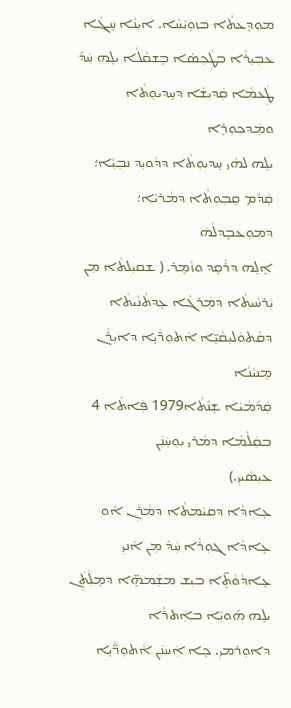ܡܘܼܕܸܥܬܵܐ ܒܙܘܼܝܵܚܵܐ. ܐܝܼܢܵܐ ܚܸܓܵܐ
ܥܒܼܝܼܪܵܐ ܒܛܲܟܼܣܵܐ ܒܸܫܩܵܠܵܐ ܝܠܸܗ ܚܲܕ݇ ܛܲܥܡܵܐ ܩܲܕܝܼܫܵܐ ܕܚܸܕܝܘܼܬܵܐ ܘܡܲܕܟܼܘܼܪܸܐ
ܝܠܸܗ ܠܗܵܝ ܚܸܕܝܘܼܬܵܐ ܕܕܵܘܝܼܕ ܢܒܼܝܼܵܐ؛ ܩܲܕ݇ܡ ܩܸܒܼܘܼܬܵܐ ܕܡܵܪܝܵܐ؛ ܕܡܘܼܥܒܼܸܕܠܵܗܿ
ܐܸܠܸܗ ܕܪܵܩܸܕ ܘܙܵܡܸܪ. ( ܫܩܝܼܠܬܵܐ ܡܼܢ ܝܲܪܚܵܝܬܵܐ ܕܡܲܪܓܵܐ ܥܸܕܬܵܢܵܝܬܵܐ
ܕܩܵܬܘܿܠܝܼܩܵܝܸ̈ܐ ܐܵܬܘܼܖ̈ܵܝܸܐ ܕܐܝܼܪܵܢ ܡܸܢܝܵܢܵܐ
ܩܲܕ݇ܡܵܝܵܐ ܫܸܢ݇ܬܵܐ1979 ܦܲܐܬܵܐ 4 ܒܩܲܠܵܡܵܐ ܕܡܵܪܝ ܝܘܼܚܲܢܲܢ
ܥܝܼܣܵܝܝܼ.)
ܥܸܐܕܵܐ ܕܩܝܵܡܬܵܐ ܕܡܵܪܲܢ ܐܵܘ ܥܸܐܕܵܐ ܓܘܼܪܵܐ ܚܲܕ݇ ܡܼܢ ܐܵܢܝܼ
ܥܸܐܕܵܘܵܬܸ̈ܐ ܒܝܼܫ ܡܫܲܡܗܸ̈ܐ ܕܡܸܠܲܬܲܢ ܝܠܸܗ ܗ݇ܘܝܼܵܐ ܒܐܲܬܪܵܐ
ܕܐܘܼܪܡܝܼ. ܟܸܐ ܐܲܚܢܲܢ ܐܵܬܘܼܖ̈ܵܝܸܐ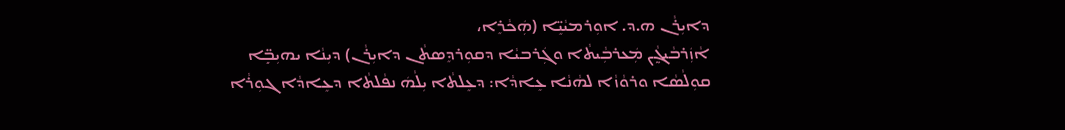ܕܐܝܼܪܵܢ ܗ.ܕ. ܐܘܼܪܡܝܵܝܸ̈ܐ (ܗܲܟܵܪܸܐ،
ܐܵܙܲܪܒܵܝܓ̰ܵܢ ܡܲܥܪܒܼܵܝܬܵܐ ܘܓܲܪܒܝܵܐ ܕܩܘܼܪܕܸܣܬܵܢ ܕܐܝܼܪܵܢ) ܕܝܼܢܵܐ ܝܗܝܼܒܼܸ̈ܐ
ܩܘܼܠܵܣܵܐ ܘܪܘܵܙܵܐ ܠܗܵܢܵܐ ܥܸܐܕܵܐ: ܕܥܸܠܬܵܐ ܝܼܠܵܗܿ ܢܦܵܠܬܵܐ ܕܥܸܐܕܵܐ ܓܘܼܪܵܐ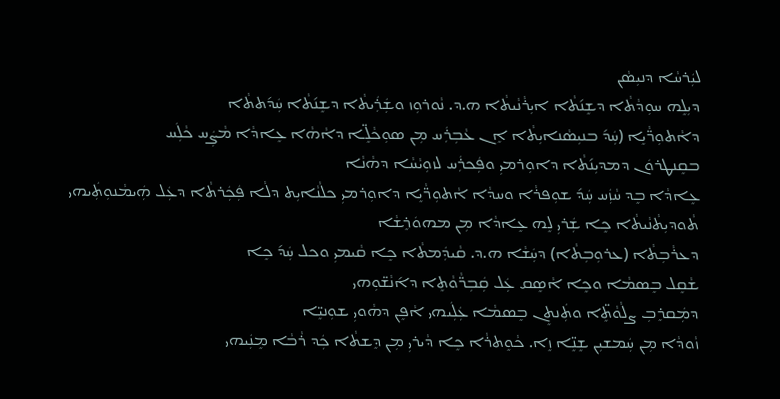ܠܝܲܪܚܵܐ ܕܢܝܼܣܵܢ
ܕܝܼܠܸܗ ܚܘܼܕܵܬܵܐ ܕܫܸܢ݇ܬܵܐ ܐܝܼܪܵܢܵܝܬܵܐ ܗ.ܕ. ܢܵܘܪܘܼܙ ܘܫܲܪܲܝܬܵܐ ܕܫܸܢ݇ܬܵܐ ܚܲܕ݇ܬܬܵܐ
ܕܐܵܬܘܼܖ̈ܵܝܸܐ (ܚܲܕ݇ ܒܢܝܼܣܵܢܐܝܼܬܵܐ ܐܸܢ ܥܵܒܼܪܲܚ ܡܼܢ ܣܘܼܟܵܠܸ̈ܐ ܕܐܵܗܵܐ ܥܸܐܕܵܐ ܡܵܨܲܚ ܟܵܠܲܚ
ܒܩܸܢܛܪܘܿܢ ܕܡܕܝܼܢ݇ܬܵܐ ܕܐܘܼܪܡܝܼ ܘܦܲܟܪܲܚ ܠܙܘܼܝܵܚܵܐ ܕܗܵܢܵܐ
ܥܸܐܕܵܐ ܒܸܕ ܚܵܙܲܚ ܚܲܕ݇ ܫܘܼܦܪܵܐ ܘܚܕܵܐ ܐܵܬܘܼܖ̈ܵܝܸܐ ܕܐܘܼܪܡܝܼ ܟܠܵܢܵܐܝܼܬ ܕܠܵܐ ܦܲܟܲܪܬܵܐ ܕܥܲܠ ܗܲܝܡܵܢܘܼܬܲܝܗܝ
ܬܵܘܕܝܼܬܵܢܵܝܬܵܐ ܟܸܐ ܫܲܪܝܼ ܠܸܗ ܥܸܐܕܵܐ ܡܼܢ ܡܗܘܿܪܸܫܵܐ
ܕܥܪܵܒܼܬܵܐ (ܥܪܘܼܒܼܬܵܐ) ܕܚܲܫܵܐ ܗ.ܕ. ܩܵܝܕܲܡܬܵܐ ܟܸܐ ܩܵܝܡܝܼ ܘܟܠ ܚܲܕ݇ ܟܸܐ
ܫܵܩܸܠ ܒܸܣܡܵܐ ܘܟܸܐ ܐܵܣܸܩ ܥܲܠ ܩܲܒܼܖ̈ܵܘܵܬܸܐ ܕܐ݇ܢܵܫ̈ܘܼܗܝ
ܕܡܲܩܪܸܒܼ ܨܠܵܘܵܬܸ̈ܐ ܘܬܲܢܬܸܢ ܒܸܣܡܵܐ ܥܲܠܲܝܗܝ ܐܵܦܸܢ ܕܗܵܘܝܼ ܫܘܼܢܝܸ̈ܐ
ܙܵܘܕܵܐ ܡܼܢ ܚܲܡܫܝܼܢ ܫܸܢܸ̈ܐ ܙܸܐ. ܟܵܘܸܬܪܵܐ ܟܸܐ ܕܵܝܪܝܼ ܡܼܢ ܕܸܫܬܵܐ ܟܲܕ ܪܵܒܵܐ ܡܸܢܲܝܗܝ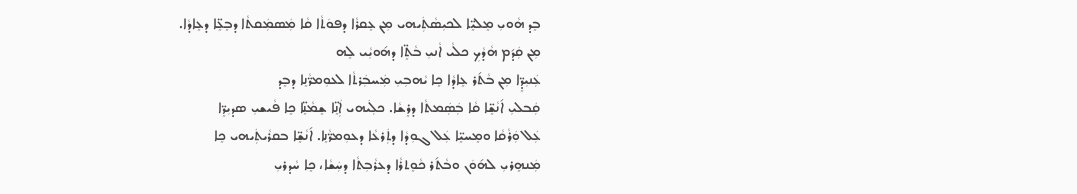ܒܸܕ ܗܵܘܝܼ ܡܸܠܝܸ̈ܐ ܠܟܝܼܣܵܬܲܝܗܝ ܡܼܢ ܥܸܩܪܵܐ ܕܦܘܿܬܵܐ ܩܵܐ ܡܲܣܡܲܩܬܵܐ ܕܒܸܥܸ̈ܐ ܕܥܸܐܕܵܐ.
ܡܼܢ ܩܲܕ݇ܡ ܗܵܕܵܟܼ ܟܠܵܝ ܐܵܢܝܼ ܒܵܬܸ̈ܐ ܕܗ݇ܘܝܼܵܝ ܠܸܗ
ܥܲܢܝܼܕܸ̈ܐ ܡܼܢ ܒܵܬ݇ܪ ܥܸܐܕܵܐ ܟܸܐ ܝܵܗܒܼܝܼ ܡܲܚܒܲܪܬܵܐ ܠܥܘܼܡܖ̈ܵܢܸܐ ܕܒܸܕ
ܩܲܒܠܝܼ ܐ݇ܢܵܫܸ̈ܐ ܩܵܐ ܒܲܣܲܡܬܵܐ ܕܪܸܫܵܐ. ܟܠܲܝܗܝ ܐܲܢܸ̈ܐ ܫܸܡܵܢܸ̈ܐ ܟܸܐ ܦܵܝܫܝܼ ܣܕܝܼܖܸ̈ܐ
ܥܲܠ ܘܲܪܵܩܵܐ ܘܡܸܚܝܸ̈ܐ ܥܲܠ ܓܘܼܕܵܐ ܕܬܲܪܥܵܐ ܕܥܘܼܡܖ̈ܵܢܸܐ. ܐ݇ܢܵܫܸ̈ܐ ܒܩܪܵܝܬܲܝܗܝ ܟܸܐ
ܡܲܢܗܸܪܝܼ ܠܗ݇ܘܿܢ ܘܒܵܬ݇ܪ ܟܵܘܸܬܪܵܐ ܕܥܪܵܒܼܬܵܐ ܕܚܲܫܵܐ، ܟܸܐ ܚܵܕܪܝܼ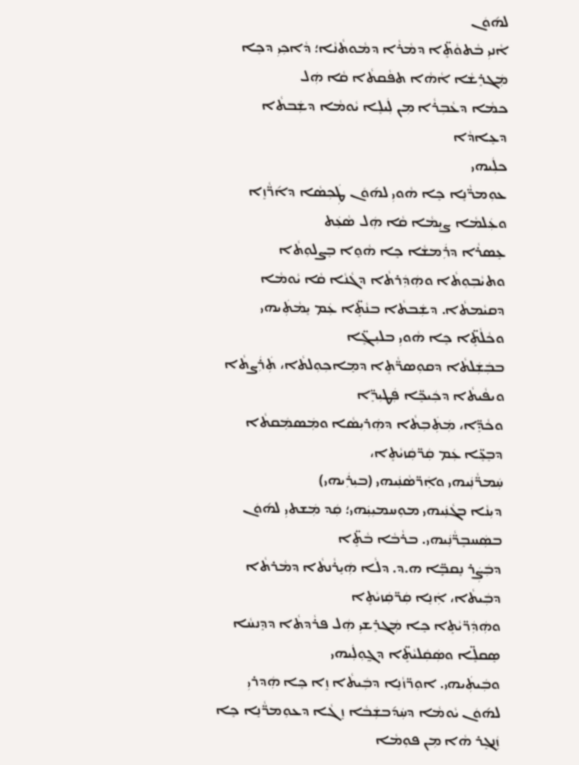ܠܗ݇ܘܿܢ
ܐܵܢܝܼ ܒܵܬܘܵܬܸ̈ܐ ܕܡܵܪܵܐ ܕܡܵܘܬܵܢܵܐ؛ ܕܵܐܟܼܝܼ ܕܟܸܐ ܡܲܓܪܸܫܵܐ ܐܵܗܵܐ ܬܦܵܩܬܵܐ ܩܵܐ ܗܲܠ
ܟܡܵܐ ܕܥܵܒܼܪܵܐ ܡܼܢ ܠܲܝܠܸܐ ܝܵܘܡܵܐ ܕܫܲܒܬܵܐ ܕܥܸܐܕܵܐ
ܟܠܲܝܗܝ
ܥܘܼܡܖ̈ܵܢܸܐ ܟܸܐ ܗܵܘܝܼ ܠܗ݇ܘܿܢ ܛܲܟܼܣܵܐ ܕܐ݇ܖ̈ܵܙܸܐ ܘܥܲܠܡܵܐ ܨܝܼܡܵܐ ܩܵܐ ܗܲܠ ܣܵܥܲܬ
ܥܸܣܪܵܐ ܕܪܲܡܫܵܐ ܟܸܐ ܗܵܘܸܐ ܒܸܨܠܘܼܬܵܐ ܘܬܝܵܒܼܘܼܬܵܐ ܘܗܲܕܲܪܬܵܐ ܕܓܵܢܵܐ ܩܵܐ ܝܵܘܡܵܐ
ܕܩܝܵܡܬܵܐ. ܕܫܲܒܬܵܐ ܒܢܵܬܸ̈ܐ ܥܲܡ ܝܸܡܵܬܲܝܗܝ ܘܟܵܠܵܬܸ̈ܐ ܟܸܐ ܗܵܘܝܼ ܒܠܝܼܓܸ̈ܐ
ܒܒܲܫܲܠܬܵܐ ܕܩܘܼܣܖ̈ܵܬܸܐ ܕܡܸܐܟܼܘܼܠܬܵܐ، ܬܲܪܲܨܬܵܐ ܘܝܦܵܝܬܵܐ ܕܟܲܝܟܸ̈ܐ ܦܲܛܝܼܖܸ̈ܐ
ܘܟܵܕܸ̈ܐ، ܡܲܬܲܒܼܬܵܐ ܕܗܲܪܝܼܣܵܐ ܘܡܲܣܡܲܩܬܵܐ ܕܒܸܥܸ̈ܐ ܥܲܡ ܩܲܖ̈ܩܲܙܝܵܬܸܐ،
ܚܲܡܖ̈ܵܢܲܝܗܝ ܘܐܲܖ̈ܣܵܢܲܝܗܝ (ܒܝܼܪܲܝܗܝ)
ܕܝܼܢܵܐ ܒܓܵܢܲܝܗܝ ܡܘܼܚܡܝܼܝܲܗܝ؛ ܩܲܕ ܡܲܫܬܝܼ ܠܗ݇ܘܿܢ ܒܣܲܚܒܸܖ̈ܵܢܲܝܗܝ. ܒܪܵܒܵܐ ܒܵܬܸ̈ܐ
ܕܒܲܨܲܪ ܢܸܩܒܼܸ̈ܐ ܗ.ܕ. ܕܠܵܐ ܗܲܝܸܪܵܢܬܵܐ ܕܡܵܪܬܵܐ ܕܒܲܝܬܵܐ، ܐܲܢܸܐ ܩܲܖ̈ܩܲܙܝܵܬܸܐ
ܘܗܲܕܲܖ̈ܝܵܬܸܐ ܟܸܐ ܡܲܓܪܸܫܝܼ ܗܲܠ ܦܪܵܕܬܵܐ ܕܕܸܢܚܵܐ ܣܸܩܠܸ̈ܐ ܘܣܲܩܲܠܝܵܬܸ̈ܐ ܕܓ̰ܘܼܠܲܝܗܝ
ܘܒܲܝܬܲܝܗܝ. ܐܘܼܖ̈ܙܵܢܸܐ ܕܒܲܝܬܵܐ ܙܸܐ ܟܸܐ ܗܲܕܪܝܼ ܠܗ݇ܘܿܢ ܝܵܘܡܵܐ ܕܚܲܕ݇ܒܫܲܒܵܐ ܙܸܓܵܐ ܕܥܘܼܡܖ̈ܵܢܸܐ ܟܸܐ ܙܲܢܓܸܪ ܗܵܐ ܡܼܢ ܦܘܼܡܵܐ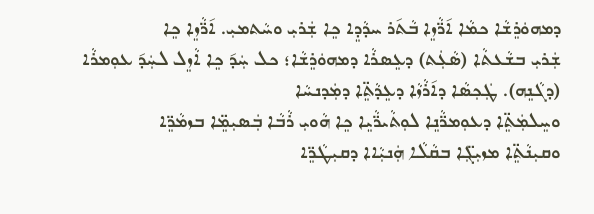ܕܡܗܘܿܪܸܫܵܐ ܟܡܵܐ ܐ݇ܖ̈ܵܙܸܐ ܒܵܬ݇ܪ ܚܕܵܕܸܐ ܟܸܐ ܫܲܪܝܼ ܘܚܵܬܡܝܼ. ܐ݇ܖ̈ܵܙܸܐ ܟܸܐ
ܫܲܪܝܼ ܒܫܵܥܬܵܐ (ܣܵܥܲܬ) ܕܥܸܣܪܵܐ ܕܡܗܘܿܪܸܫܵܐ؛ ܟܠ ܚܲܕ݇ ܟܸܐ ܐܵܙܸܠ ܠܚܲܕ݇ ܥܘܼܡܪܵܐ
(ܕܓܵܢܸܗ). ܛܲܟܼܣܵܐ ܕܐ݇ܪܵܙܵܐ ܕܥܸܕܵܬܸ̈ܐ ܕܡܲܕܢܚܵܐ
ܘܚܸܠܡܲܬܸ̈ܐ ܕܥܘܼܡܖ̈ܵܢܸܐ ܠܘܼܬܵܝܖ̈ܵܝܸܐ ܟܸܐ ܗܵܘܝܼ ܪܵܒܵܐ ܒܲܣܝܼܡܸ̈ܐ ܒܙܡܵܖܸ̈ܐ
ܘܩܝܼܢܵܬܸ̈ܐ ܡܙܝܼܓܼ̈ܐ ܒܩܵܠܵܐ ܗܲܢܝܼܵܐܐ ܕܩܝܼܛܵܖܸ̈ܐ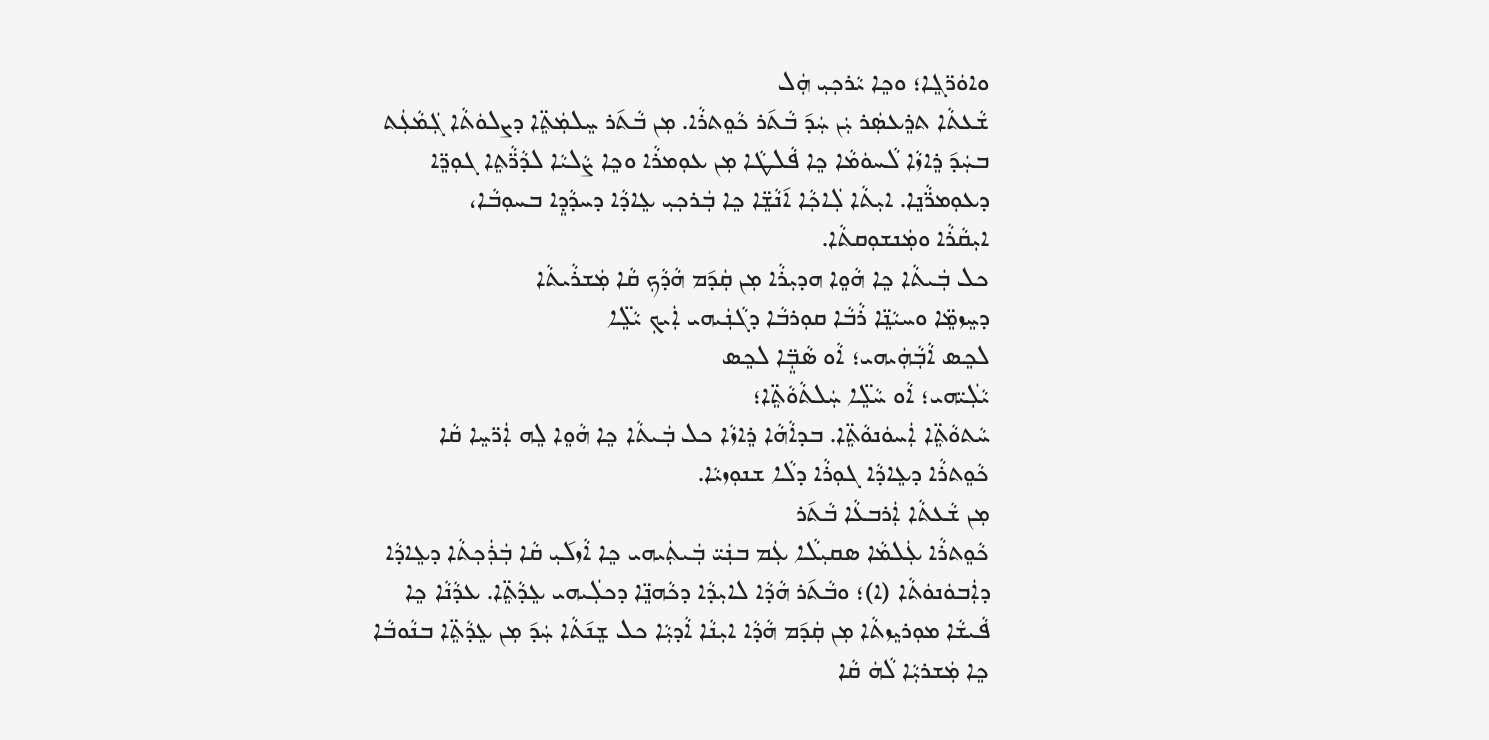ܘܐܘܿܖ̈ܓܸܐ؛ ܘܟܸܐ ܝܵܪܟܼܝܼ ܗܲܠ
ܫܵܥܬܵܐ ܬܪܸܥܣܲܪ ܝܲܢ ܚܲܕ݇ ܒܵܬ݇ܪ ܟܵܘܸܬܪܵܐ. ܡܼܢ ܒܵܬ݇ܪ ܚܸܠܡܲܬܸ̈ܐ ܕܨܠܘܿܬܵܐ ܓܲܡܵܥܲܬ
ܒܚܲܕ݇ ܪܸܐܙܵܐ ܠܵܚܘܿܡܵܐ ܟܸܐ ܦܵܠܛܵܐ ܡܼܢ ܥܘܼܡܪܵܐ ܘܟܸܐ ܨܵܠܝܵܐ ܠܕܵܖ̈ܵܬܸܐ ܓܘܼܖܸ̈ܐ
ܕܥܘܼܡܖ̈ܵܢܸܐ. ܐܝܼܬܵܐ ܠܲܐܟܼܵܐ ܐ݇ܢܵܫܸ̈ܐ ܟܸܐ ܒܲܪܟܼܝܼ ܥܸܐܕܵܐ ܕܚܕܵܕܸܐ ܒܚܘܼܒܵܐ،
ܐܝܼܩܵܪܵܐ ܘܡܲܢܫܘܼܩܬܵܐ.
ܟܠ ܒܲܝܬܵܐ ܟܸܐ ܗܵܘܸܐ ܗܕܝܼܪܵܐ ܡܼܢ ܩܲܕ݇ܡ ܗܵܕܵܟܼ ܩܵܐ ܡܲܫܪܵܝܬܵܐ
ܕܚܸܙܡܸ̈ܐ ܘܚܝܵܢܸ̈ܐ ܪܵܒܵܐ ܩܘܼܪܒܵܐ ܕܓܵܢܲܝܗܝ ܐܲܝܟܼ ܝܵܠܸ̈ܐ
ܠܟܸܣ ܐܵܒܼܵܗܲܝܗܝ؛ ܐܵܘ ܣܵܒܼܸ̈ܐ ܠܟܸܣ
ܝܵܠܲܝ̈ܗܝ؛ ܐܵܘ ܚܵܠܸ̈ܐ ܚܲܠܬܵܘܵܬܸ̈ܐ؛
ܚܵܬܘܵܬܸ̈ܐ ܐܲܚܘܿܢܘܵܬܸ̈ܐ. ܒܕܐܵܗܵܐ ܪܸܐܙܵܐ ܟܠ ܒܲܝܬܵܐ ܟܸܐ ܗܵܘܸܐ ܠܸܗ ܐܲܖ̈ܚܸܐ ܩܵܐ
ܟܵܘܸܬܪܵܐ ܕܥܸܐܕܵܐ ܓܘܼܪܵܐ ܕܠܵܐ ܫܢܘܼܙܝܵܐ.
ܡܼܢ ܫܵܥܬܵܐ ܐܲܪܒܥܵܐ ܒܵܬ݇ܪ
ܟܵܘܸܬܪܵܐ ܥܲܠܡܵܐ ܣܩܝܼܠܵܐ ܥܲܡ ܒܢܲܝ̈ ܒܲܝܬܲܝܗܝ ܟܸܐ ܐܵܙܠ݇ܝܼ ܩܵܐ ܒܲܪܲܟܼܬܵܐ ܕܥܸܐܕܵܐ
ܕܐܲܒܘܿܢܘܿܬܵܐ (ܐ)؛ ܘܒܵܬ݇ܪ ܗܵܕܵܐ ܠܐܝܼܕܵܐ ܕܟܵܗܢܸ̈ܐ ܕܟܠܲܝܗܝ ܥܸܕܵܬܸ̈ܐ. ܥܕܵܢܵܐ ܟܸܐ
ܦܵܝܫܵܐ ܡܘܼܪܝܸܙܬܵܐ ܡܼܢ ܩܲܕ݇ܡ ܗܵܕܵܐ ܐܝܼܢܵܐ ܐܵܕܝܼܵܐ ܟܠ ܫܸܢ݇ܬܵܐ ܚܲܕ݇ ܡܼܢ ܥܸܕܵܬܸ̈ܐ ܒܢܵܘܒܵܐ
ܟܸܐ ܡܲܫܪܝܼܵܐ ܠܵܗܿ ܩܵܐ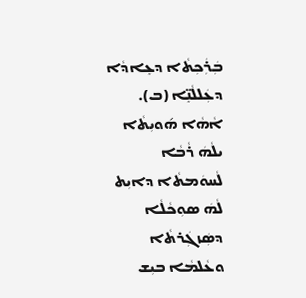ܒܲܪܲܟܼܬܵܐ ܕܥܸܐܕܵܐ ܕܥܲܠܠܵܢܸ̈ܐ (ܒ). ܐܵܗܵܐ ܗ݇ܘܝܼܬܵܐ
ܝܠܵܗܿ ܪܵܒܵܐ ܠܵܚܘܿܡܬܵܐ ܕܐܝܼܬ ܠܵܗܿ ܣܘܼܟܵܠܵܐ ܕܣܲܙܓܲܪܬܵܐ ܘܥܵܠܡܵܐ ܒܝܼܫ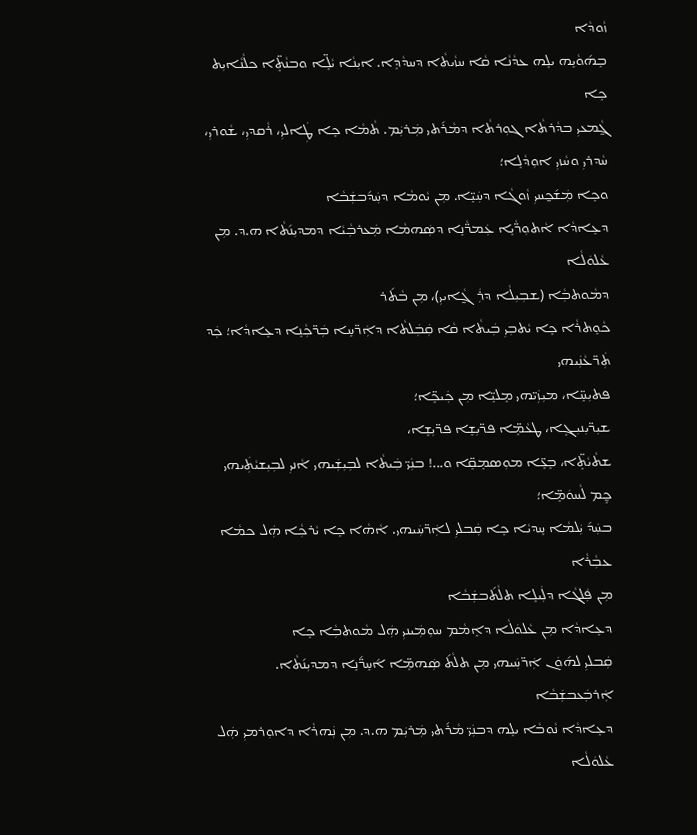ܙܵܘܕܵܐ
ܒܸܗ݇ܘܵܝܸܗ ܝܠܸܗ ܥܕܵܢܵܐ ܩܵܐ ܚܙܵܝܬܵܐ ܕܚܕܵܕܸܐ. ܐܝܼܢܵܐ ܝܵܠܸ̈ܐ ܘܒܢܵܬܸ̈ܐ ܟܠܵܢܵܐܝܼܬ ܟܸܐ
ܓ̰ܵܡܥܝܼ ܒܕܵܪܬܵܐ ܓܘܼܪܬܵܐ ܕܡܵܪ݇ܬܝ ܡܲܪܝܲܡ. ܬܵܡܵܐ ܟܸܐ ܛܲܐܠܝܼ، ܪܵܩܕܝܼ، ܫܵܘܪܝܼ،
ܚܵܕܪܝܼ ܘܚܵܙܝܼ ܐܘܼܕܵܠܸܐ؛
ܘܟܸܐ ܡܲܫ݇ܟ̰ܚܝܼ ܙܵܘܓܵܐ ܕܚܲܝܸ̈ܐ. ܡܼܢ ܝܵܘܡܵܐ ܕܚܲܕ݇ܒܫܲܒܵܐ
ܕܥܸܐܕܵܐ ܐܵܬܘܼܖ̈ܵܝܸܐ ܥܲܡܖ̈ܵܢܸܐ ܕܣܲܗܡܵܐ ܡܲܥܪܒܼܵܝܵܐ ܕܡܕܝܼܢ݇ܬܵܐ ܗ.ܕ. ܡܼܢ ܥܵܠܘܿܠܵܐ
ܕܡܵܘܬܒܼܵܐ (ܫܒܼܝܼܠܵܐ ܕܪܲܓ̰ܵܐܝܝܼ)، ܡܼܢ ܒܵܬ݇ܪ
ܟܵܘܸܬܪܵܐ ܟܸܐ ܝܵܬܒܼܝܼ ܒܲܝܬܵܐ ܩܵܐ ܩܲܒܲܠܬܵܐ ܕܐܲܖ̈ܚܸܐ ܒܲܖ̈ܟܼܵܢܸܐ ܕܥܸܐܕܵܐ؛ ܟܲܕ
ܬܲܖ̈ܥܵܢܲܝܗܝ
ܦܬܝܼܚܸ̈ܐ، ܡܝܼܙܲܝ̈ܗܝ ܡܸܠܝܸ̈ܐ ܡܼܢ ܟܲܝܟܸ̈ܐ؛
ܫܝܼܖ̈ܝܼܢܝܼܓܸܐ، ܛܥܵܡܸ̈ܐ ܦܖ̈ܝܼܫܸܐ ܦܖ̈ܝܼܫܸܐ،
ܫܬܵܝܵܬܸ̈ܐ، ܒܸܥܸ̈ܐ ܡܘܼܣܡܸܩܸ̈ܐ ܘ...! ܒܢܲܝ̈ ܒܲܝܬܵܐ ܠܒܼܝܼܫܲܝܗܝ ܐܵܢܝܼ ܠܒܼܝܼܫܝܵܬܲܝܗܝ
ܟ̰ܸܡ ܠܵܚܘܿܡܸ̈ܐ؛
ܒܚܲܕ݇ ܝܲܠܡܵܐ ܚܸܕܝܵܐ ܟܸܐ ܩܲܒܠܝܼ ܠܐܲܖ̈ܚܲܝܗܝ. ܐܵܗܵܐ ܟܸܐ ܝܵܪܟܼܵܐ ܗܲܠ ܟܡܵܐ ܥܒܼܵܪܵܐ
ܡܼܢ ܦܲܠܓܵܐ ܕܠܲܝܠܸܐ ܬܠܵܬ݇ܒܫܲܒܵܐ
ܕܥܸܐܕܵܐ ܡܼܢ ܥܵܠܘܿܠܵܐ ܕܐܸܡܵܡ ܚܘܼܡܲܝܢܝܼ ܗܲܠ ܡܵܘܬܒܼܵܐ ܟܸܐ
ܩܲܒܠܝܼ ܠܗ݇ܘܿܢ ܐܲܖ̈ܚܲܝܗܝ ܡܼܢ ܬܠܵܬ݇ ܣܲܗܡܸ̈ܐ ܐ݇ܚܸܖ̈݇ܢܸܐ ܕܡܕܝܼܢ݇ܬܵܐ. ܐܲܪܒܲܥܒܫܲܒܵܐ
ܕܥܸܐܕܵܐ ܢܵܘܒܵܐ ܝܠܸܗ ܕܒܢܲܝ̈ ܡܵܪ݇ܬܝ ܡܲܪܝܲܡ ܗ.ܕ. ܡܼܢ ܢܲܗܪܵܐ ܕܐܘܼܪܡܝܼ ܗܲܠ ܥܵܠܘܿܠܵܐ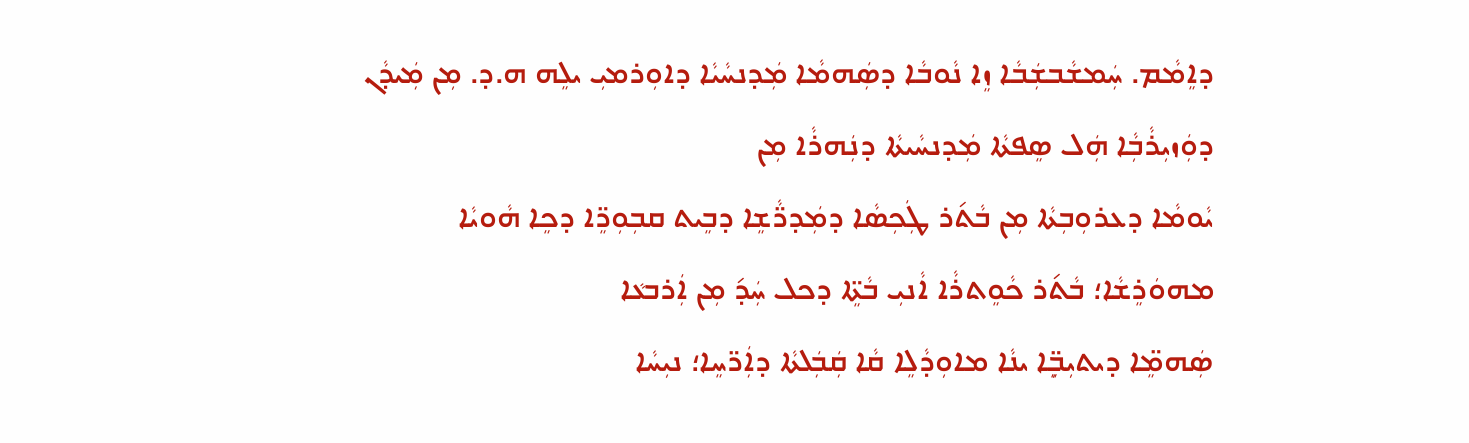ܕܐܸܡܵܡ. ܚܲܡܫܵܒܫܲܒܵܐ ܙܸܐ ܢܵܘܒܵܐ ܕܣܲܗܡܵܐ ܡܲܕܢܚܵܝܵܐ ܕܐܘܼܪܡܝܼ ܝܠܸܗ ܗ.ܕ. ܡܼܢ ܡܲܝܕܵܢ
ܕܘܲܙܝܼܪܵܒܼܵܐ ܗܲܠ ܣܸܦܬܵܐ ܡܲܕܢܚܵܝܬܵܐ ܕܢܲܗܪܵܐ ܡܼܢ
ܝܵܘܡܵܐ ܕܥܪܘܼܒܼܬܵܐ ܡܼܢ ܒܵܬ݇ܪ ܛܲܟܼܣܵܐ ܕܡܲܕܖ̈ܵܫܸܐ ܕܒܸܝܬ ܩܒܼܘܼܖܸ̈ܐ ܕܟܸܐ ܗܵܘܝܵܐ
ܡܗܘܿܪܸܫܵܐ؛ ܒܵܬ݇ܪ ܟܵܘܸܬܪܵܐ ܐܵܢܝܼ ܒܵܬܸ̈ܐ ܕܟܠ ܚܲܕ݇ ܡܼܢ ܐܲܪܒܥܵܐ
ܣܲܗܡܸ̈ܐ ܕܝܬܝܼܒܼܸ̈ܐ ܝܢܵܐ ܡܐܘܼܕܵܠܸܐ ܩܵܐ ܩܲܒܲܠܬܵܐ ܕܐܲܖ̈ܚܸܐ؛ ܢܝܼܚܵܐ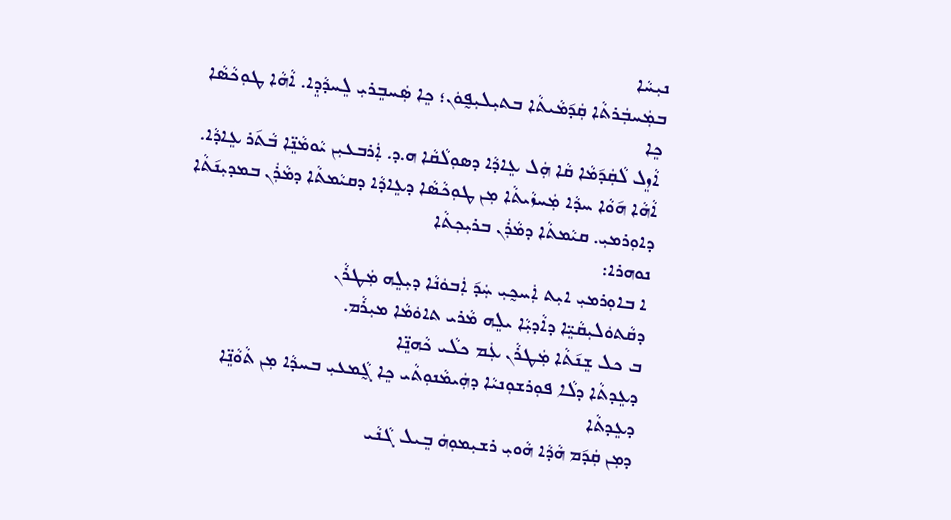ܢܝܼܚܵܐ
ܒܡܲܚܒܲܪܬܵܐ ܩܲܕ݇ܡܵܝܬܵܐ ܒܬܝܼܠܝܼܦ̰ܘܿܢ؛ ܟܸܐ ܣܲܚܒܸܪܝܼ ܠܸܚܕܵܕܸܐ. ܐܵܗܵܐ ܛܘܼܟܵܣܵܐ ܟܸܐ
ܐܵܙܸܠ ܠܵܩܲܕ݇ܡܵܐ ܩܵܐ ܗܲܠ ܥܸܐܕܵܐ ܕܣܘܼܠܵܩܵܐ ܗ.ܕ. ܐܲܪܒܥܝܼܢ ܝܵܘܡܵܢܸ̈ܐ ܒܵܬ݇ܪ ܥܸܐܕܵܐ.
ܐܵܗܵܐ ܗ݇ܘܵܐ ܚܕܵܐ ܡܲܚܙܵܝܬܵܐ ܡܼܢ ܛܘܼܟܵܣܵܐ ܕܥܸܐܕܵܐ ܕܩܝܵܡܬܵܐ ܕܡܵܪܲܢ ܒܡܕܝܼܢ݇ܬܵܐ
ܕܐܘܼܪܡܝܼ. ܩܝܵܡܬܵܐ ܕܡܵܪܲܢ ܒܪܝܼܟܼܬܵܐ
ܢܘܗܪܐ:
ܐ ܒܐܘܼܪܡܝܼ ܐܝܼܬ ܐܲܚܟ̰ܝܼ ܚܲܕ݇ ܐܲܒܘܿܢܵܐ ܕܝܼܠܸܗ ܡܲܛܪܵܢ
ܕܩܵܬܘܿܠܝܼܩܵܝܸ̈ܐ ܕܐܵܕܝܼܵܐ ܝܠܸܗ ܡܵܪܝ ܬܐܘܿܡܵܐ ܡܝܼܪܵܡ.
ܒ ܟܠ ܫܸܢ݇ܬܵܐ ܡܲܛܪܵܢ ܥܲܡ ܟܠܵܝ ܟܵܗܢܸ̈ܐ
ܕܥܸܕܬܵܐ ܕܠܵܐ ܦܘܼܪܫܘܼܢܝܵܐ ܕܗܲܝܡܵܢܘܼܬܵܝ ܟܸܐ ܓ̰ܵܡܥܝܼ ܒܚܕܵܐ ܡܼܢ ܬܵܘܵܢܸ̈ܐ ܕܥܸܕܬܵܐ
ܕܡܼܢ ܩܲܕ݇ܡ ܗܵܕܵܐ ܗܵܘܝܼ ܪܫܝܼܡܘܼܗܿ ܒܸܝܠ ܓܵܢܵܝ